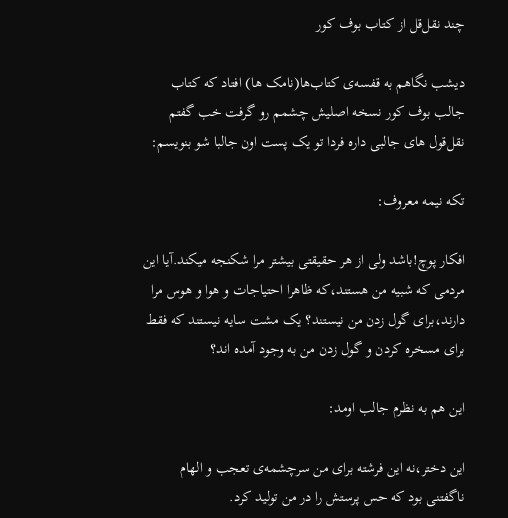چند نقل‌قل از کتاب بوف کور

دیشب نگاهم به قفسه‌ی کتاب‌ها(نامک ها) افتاد که کتاب جالب بوف کور نسخه اصلیش چشمم رو گرفت خب گفتم نقل‌قول های جالبی داره فردا تو یک پست اون جالبا شو بنویسم:

تکه نیمه معروف:

افکار پوچ!باشد ولی از هر حقیقتی بیشتر مرا شکنجه میکند.آیا این مردمی که شبیه من هستند،که ظاهرا احتیاجات و هوا و هوس مرا دارند،برای گول زدن من نیستند؟ یک مشت سایه نیستند که فقط برای مسخره کردن و گول زدن من به وجود آمده اند؟

این هم به نظرم جالب اومد:

این دختر،نه این فرشته برای من سرچشمه‌ی تعجب و الهام ناگفتنی بود که حس پرستش را در من تولید کرد.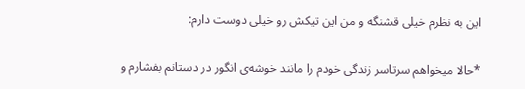این به نظرم خیلی قشنگه و من این تیکش رو خیلی دوست دارم:

*حالا میخواهم سرتاسر زندگی خودم را مانند خوشه‌ی انگور در دستانم بفشارم و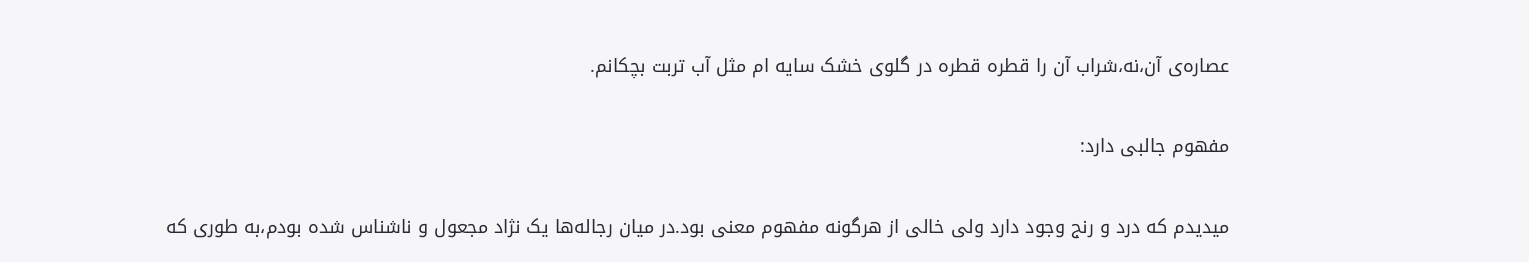عصاره‌ی آن،نه،شراب آن را قطره قطره در گلوی خشک سایه ام مثل آب تربت بچکانم.

مفهوم جالبی دارد:

میدیدم که درد و رنج وجود دارد ولی خالی از هرگونه مفهوم معنی بود.در میان رجاله‌ها یک نژاد مجعول و ناشناس شده بودم،به طوری که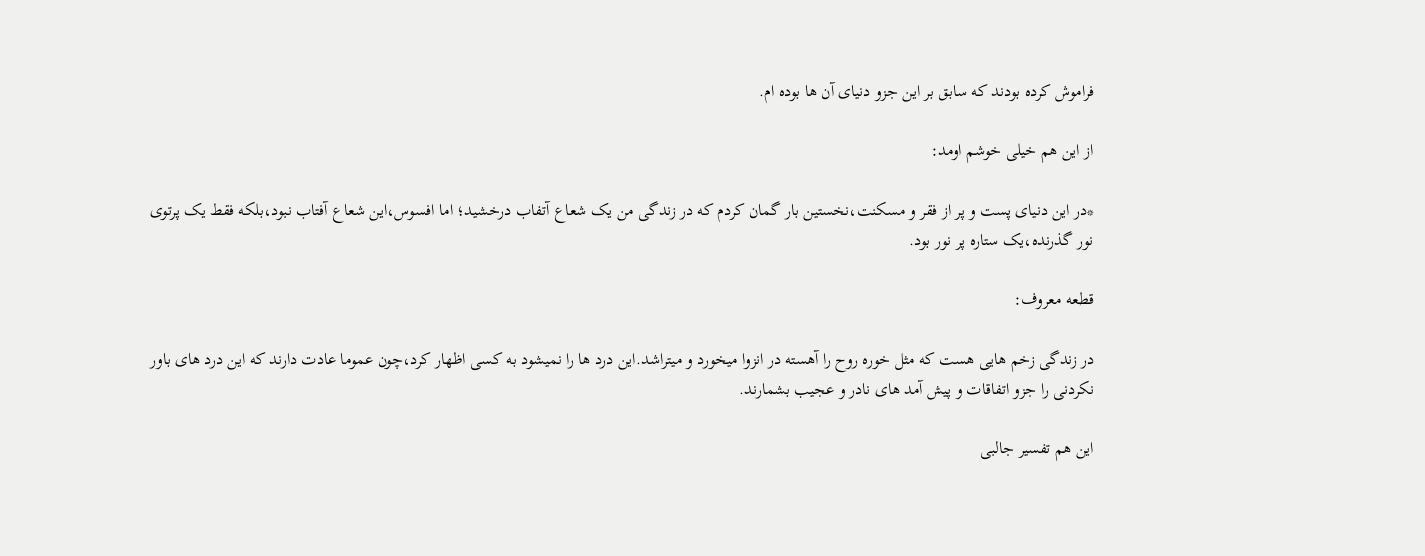فراموش کرده بودند که سابق بر این جزو دنیای آن ها بوده ام.

از این هم خیلی خوشم اومد:

*در این دنیای پست و پر از فقر و مسکنت،نخستین بار گمان کردم که در زندگی من یک شعاع آتفاب درخشید؛ اما افسوس،این شعاع آفتاب نبود،بلکه فقط یک پرتوی نور گذرنده،یک ستاره پر نور بود.

قطعه معروف:

در زندگی زخم هایی هست که مثل خوره روح را آهسته در انزوا میخورد و میتراشد.این درد ها را نمیشود به کسی اظهار کرد،چون عموما عادت دارند که این درد های باور نکردنی را جزو اتفاقات و پیش آمد های نادر و عجیب بشمارند.

این هم تفسیر جالبی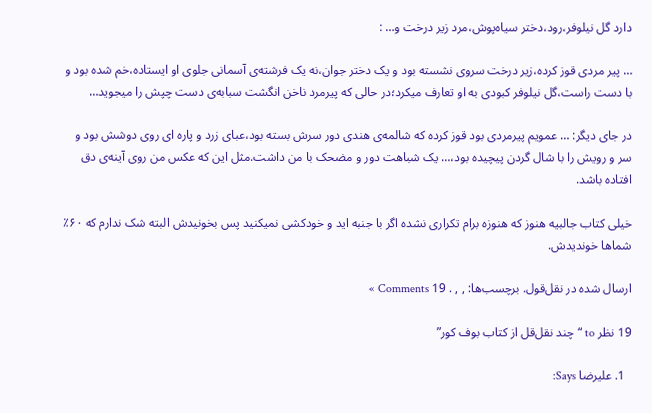دارد گل نیلوفر،رود،دختر سیاه‌پوش،مرد زیر درخت و… :

… پیر مردی قوز کرده،زیر درخت سروی نشسته بود و یک دختر جوان،نه یک فرشته‌ی آسمانی جلوی او ایستاده،خم شده بود و با دست راست،گل نیلوفر کبودی به او تعارف میکرد؛در حالی که پیرمرد ناخن انگشت سبابه‌ی دست چپش را میجوید…

در جای دیگر: … عمویم پیرمردی بود قوز کرده که شالمه‌ی هندی دور سرش بسته بود،عبای زرد و پاره ای روی دوشش بود و سر و رویش را با شال گردن پیچیده بود،… یک شباهت دور و مضحک با من داشت.مثل این که عکس من روی آینه‌ی دق افتاده باشد.

خیلی کتاب جالبیه هنوز که هنوزه برام تکراری نشده اگر با جنبه اید و خودکشی نمیکنید پس بخونیدش البته شک ندارم که ۶۰٪ شماها خوندیدش.

ارسال شده در نقل‌قول. برچسب‌ها: , , . 19 Comments »

19 نظر to “چند نقل‌قل از کتاب بوف کور”

  1. علیرضا Says: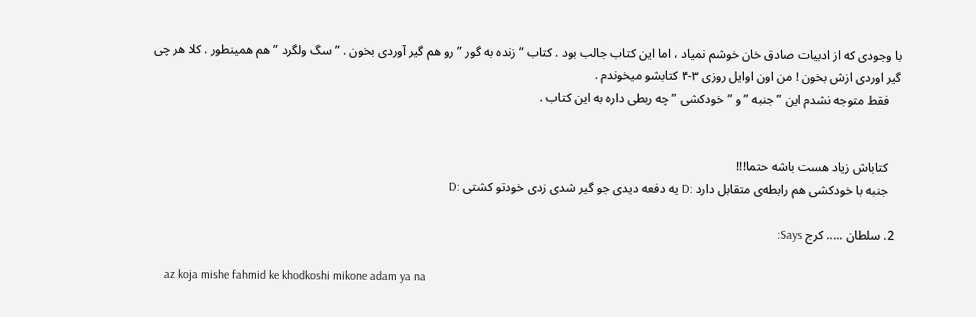با وجودی که از ادبیات صادق خان خوشم نمیاد ، اما این کتاب جالب بود . کتاب ” زنده به گور ” رو هم گیر آوردی بخون . ” سگ ولگرد ” هم همینطور . کلا هر چی گیر اوردی ازش بخون ! من اون اوایل روزی ۳-۴ کتابشو میخوندم .
    فقط متوجه نشدم این ” جنبه ” و ” خودکشی ” چه ربطی داره به این کتاب .


    کتاباش زیاد هست باشه حتما!!!
    جنبه با خودکشی هم رابطه‌ی متقابل دارد :D یه دفعه دیدی جو گیر شدی زدی خودتو کشتی :D

  2. سلطان ..... کرج Says:

    az koja mishe fahmid ke khodkoshi mikone adam ya na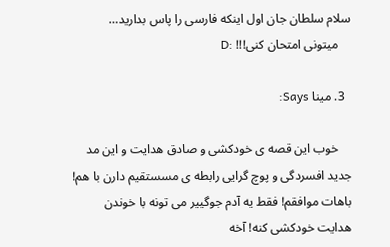سلام سلطان جان اول اینکه فارسی را پاس بدارید…
    میتونی امتحان کنی!!! :D

  3. مینا Says:

    خوب این قصه ی خودکشی و صادق هدایت و این مد جدید افسردگی و پوچ گرایی رابطه ی مسستقیم دارن با هم! باهات موافقم! فقط یه آدم جوگییر می تونه با خوندن هدایت خودکشی کنه! آخه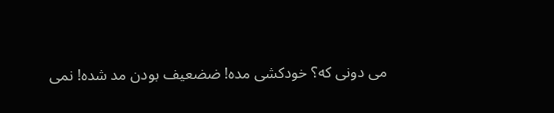می دونی که؟ خودکشی مده! ضضعیف بودن مد شده! نمی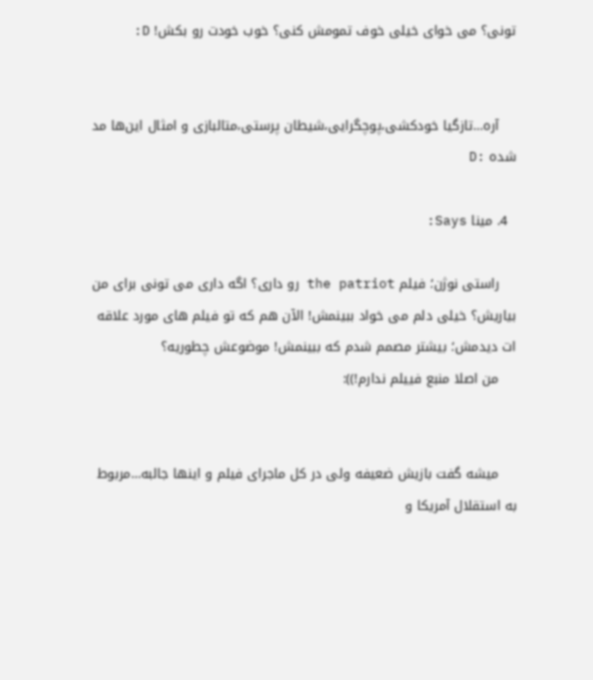تونی؟ می خوای خیلی خوف تمومش کنی؟ خوب خودت رو بکش! D:


    آره…تازگیا خودکشی،پوچگرایی،شیطان پرستی،متالبازی و امثال این‌ها مد شده :D

  4. مینا Says:

    راستی نوژن؛ فیلم the patriot رو داری؟ اگه داری می تونی برای من بیاریش؟ خیلی دلم می خواد ببینمش! الآن هم که تو فیلم های مورد علاقه ات دیدمش؛ بیشتر مصمم شدم که ببینمش! موضوعش چطوریه؟
    من اصلا منبع فییلم ندارم!)):


    میشه گفت بازیش ضعیفه ولی در کل ماجرای فیلم و اینها جالبه…مربوط به استقلال آمریکا و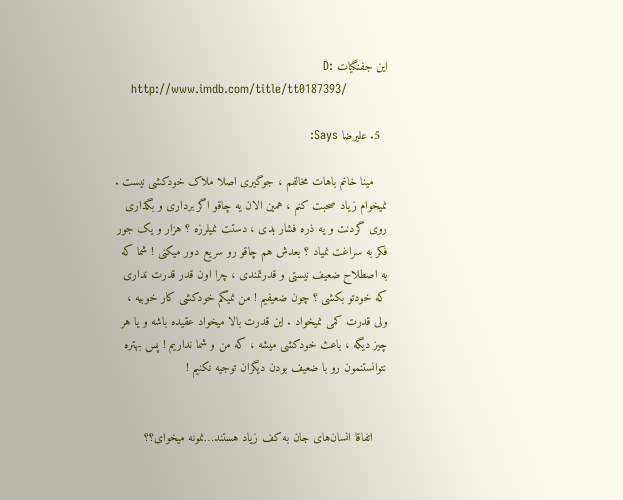این جفنگیات :D
    http://www.imdb.com/title/tt0187393/

  5. علیرضا Says:

    مینا خانم باهات مخالفم ، جوگیری اصلا ملاک خودکشی نیست . نمیخوام زیاد صحبت کنم ، همین الان یه چاقو اگر برداری و بگذاری روی گردنت و یه ذره فشار بدی ، دستت نمیلرزه ؟ هزار و یک جور فکر به سراغت نمیاد ؟ بعدش هم چاقو رو سریع دور میکنی ! شما که به اصطلاح ضعیف نیستی و قدرتمندی ، چرا اون قدر قدرت نداری که خودتو بکشی ؟ چون ضعیفیم ! من نمیگم خودکشی کار خوبیه ، ولی قدرت کمی نمیخواد . این قدرت بالا میخواد عقیده باشه و یا هر چیز دیگه ، باعث خودکشی میشه ، که من و شما نداریم ! پس بهتره نتوانستنمون رو با ضعیف بودن دیگران توجیه نکنیم !


    اتفاقا انسان‌های جان به کف زیاد هستند…نمونه میخوای؟؟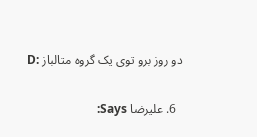دو روز برو توی یک گروه متالباز :D

  6. علیرضا Says: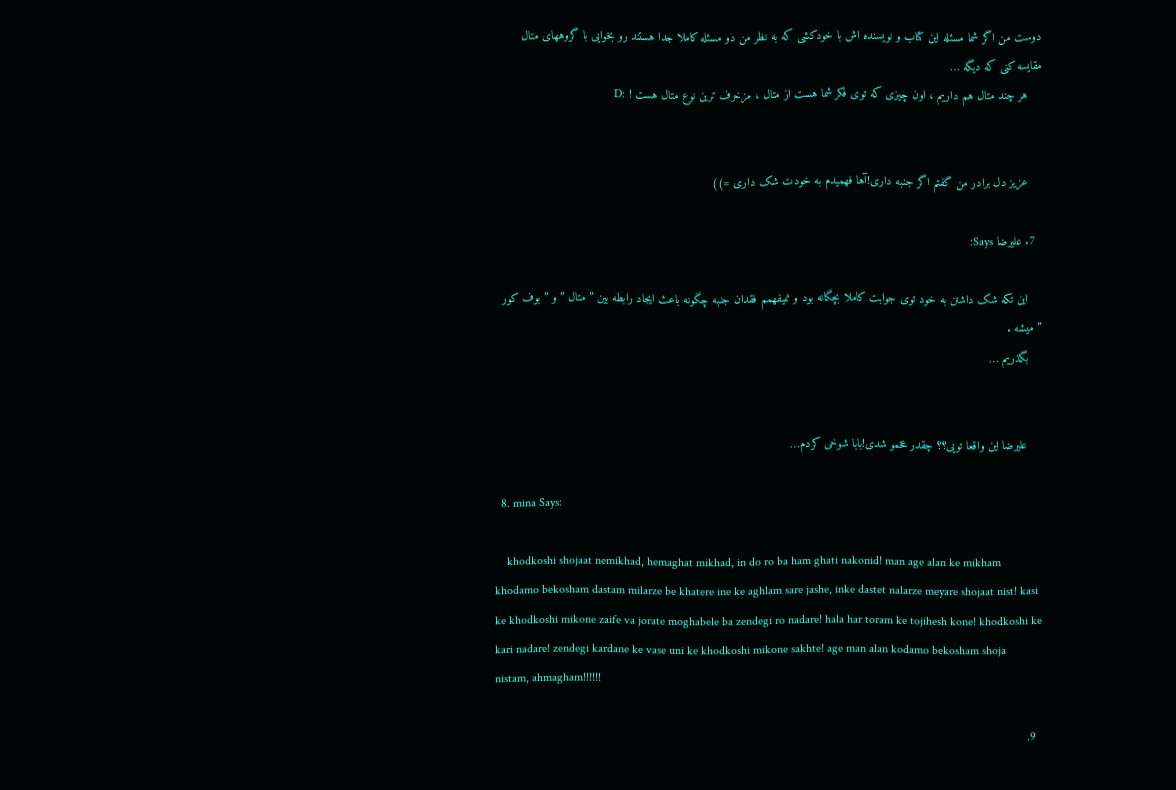دوست من اگر شما مسئله این کتاب و نویسنده اش با خودکشی که به نظر من دو مسئله کاملا جدا هستند رو بخوایی با گروههای متال مقایسه کنی که دیگه …
    هر چند متال هم داریم ، اون چیزی که توی فکر شما هست از متال ، مزخرف ترین نوع متال هست ! :D


    عزیز دل برادر من گفتم اگر جنبه داری!آها فهمیدم به خودت شک داری =))

  7. علیرضا Says:

    این تکه شک داشتن به خود توی جوابت کاملا بچگانه بود و نمیفهمم فقدان جنبه چگونه باعث ایجاد رابطه بین ” متال ” و ” بوف کور ” میشه .
    بگذریم …


    علیرضا این واقعا تویی؟؟ چقدر عخمو شدی!بابا شوخی کردم…

  8. mina Says:

    khodkoshi shojaat nemikhad, hemaghat mikhad, in do ro ba ham ghati nakonid! man age alan ke mikham khodamo bekosham dastam milarze be khatere ine ke aghlam sare jashe, inke dastet nalarze meyare shojaat nist! kasi ke khodkoshi mikone zaife va jorate moghabele ba zendegi ro nadare! hala har toram ke tojihesh kone! khodkoshi ke kari nadare! zendegi kardane ke vase uni ke khodkoshi mikone sakhte! age man alan kodamo bekosham shoja nistam, ahmagham!!!!!!

  9.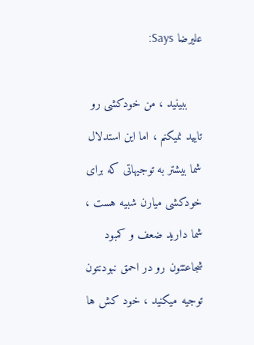علیرضا Says:

    ببینید ، من خودکشی رو تایید نمیکنم ، اما این استدلال شما بیشتر به توجیهاتی که برای خودکشی میارن شبیه هست ، شما دارید ضعف و کمبود شجاعتتون رو در احمق نبودنتون توجیه میکنید ، خود کش ها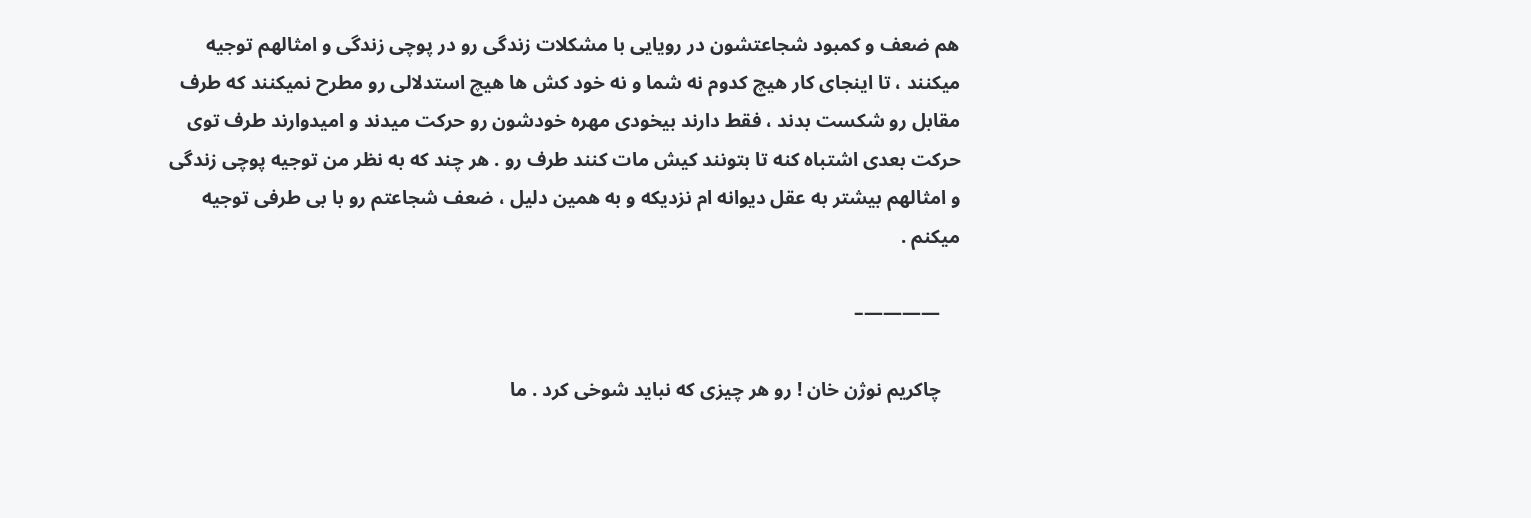هم ضعف و کمبود شجاعتشون در رویایی با مشکلات زندگی رو در پوچی زندگی و امثالهم توجیه میکنند ، تا اینجای کار هیچ کدوم نه شما و نه خود کش ها هیچ استدلالی رو مطرح نمیکنند که طرف مقابل رو شکست بدند ، فقط دارند بیخودی مهره خودشون رو حرکت میدند و امیدوارند طرف توی حرکت بعدی اشتباه کنه تا بتونند کیش مات کنند طرف رو . هر چند که به نظر من توجیه پوچی زندگی و امثالهم بیشتر به عقل دیوانه ام نزدیکه و به همین دلیل ، ضعف شجاعتم رو با بی طرفی توجیه میکنم .

    ————–

    چاکریم نوژن خان ! رو هر چیزی که نباید شوخی کرد . ما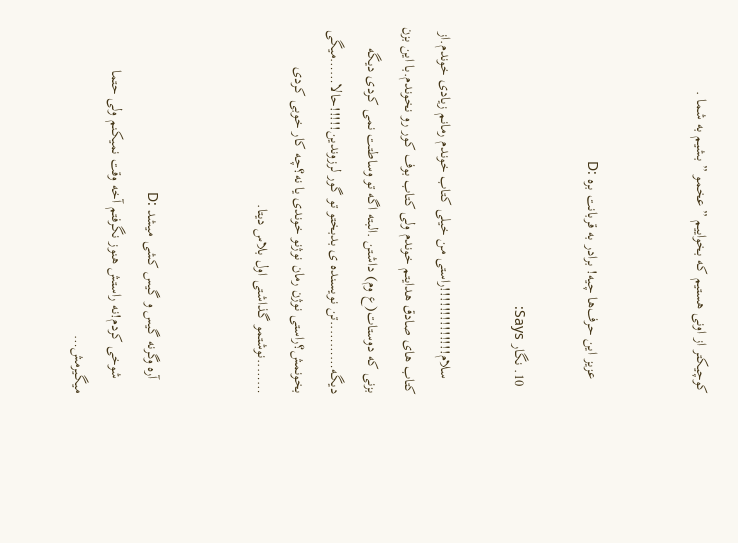کوچیکتر از اونی هستیم که بخواییم ” عخمو ” بشیم به شما .


    عزیز این حرف‌ها چیه! برادر به قربانت بره :D

  10. نگار Says:

    سلام!!!!!!!!!!!!!!راستی من خیلی کتاب خوندم رمانم زیادی خوندم.از کتاب های صادق هدایتم خوندم ولی کتاب بوف کور رو نخوندم.با این بزن بزنی که دوستات(ع وم) داشتن .البته اگه تو وساطتت نمی کردی دیگه دیگه………..تن نویسنده ی بدبختو تو گور لرزوندین!!!!!حالا……میگی بخونمش؟راستی نوژن رمان نوژنو خوندی یا نه؟چه کار خوبی کردی ……..نوشتمو گذاشتی اول بلاس دیتا.


    آره وگرنه گیس و گیس کشی میشد :D
    شوخی کردم!نه راستش هنوز نگرفتم آخه وقت نمیکنم ولی حتما میگیرمش…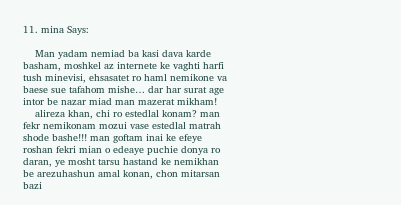11. mina Says:

    Man yadam nemiad ba kasi dava karde basham, moshkel az internete ke vaghti harfi tush minevisi, ehsasatet ro haml nemikone va baese sue tafahom mishe… dar har surat age intor be nazar miad man mazerat mikham!
    alireza khan, chi ro estedlal konam? man fekr nemikonam mozui vase estedlal matrah shode bashe!!! man goftam inai ke efeye roshan fekri mian o edeaye puchie donya ro daran, ye mosht tarsu hastand ke nemikhan be arezuhashun amal konan, chon mitarsan bazi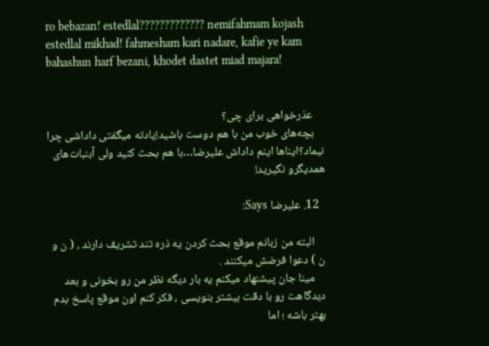ro bebazan! estedlal????????????? nemifahmam kojash estedlal mikhad! fahmesham kari nadare, kafie ye kam bahashun harf bezani, khodet dastet miad majara!


    عذرخواهی برای چی؟
    بچه‌های خوب من با هم دوست باشید!یادته میگفتی داداشی چرا نیماد؟ایناها اینم داداش علیرضا…با هم بحث کنید ولی آبنبات‌های همدیگرو نگیرید!

  12. علیرضا Says:

    البته من زبانم موقع بحث کردن یه ذره تند تشریف دارند ، ( ن و ن ) دعوا فرضش میکنند .
    مینا جان پیشنهاد میکنم یه بار دیگه نظر من رو بخونی و بعد دیدگاهت رو با دقت بیشتر بنویسی ، فکر کنم اون موقع پاسخ بدم بهتر باشه ؛ اما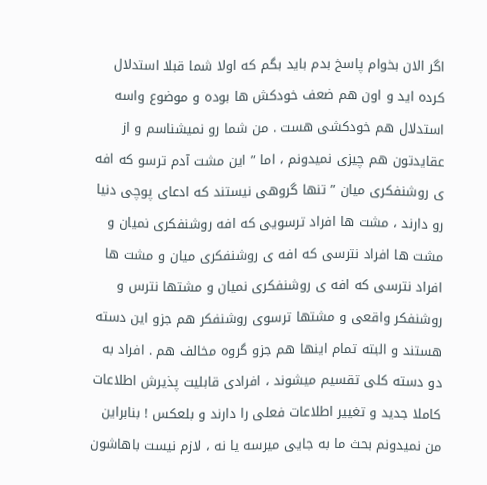اگر الان بخوام پاسخ بدم باید بگم که اولا شما قبلا استدلال کرده اید و اون هم ضعف خودکش ها بوده و موضوع واسه استدلال هم خودکشی هست . من شما رو نمیشناسم و از عقایدتون هم چیزی نمیدونم ، اما ” این مشت آدم ترسو که افه ی روشنفکری میان ” تنها گروهی نیستند که ادعای پوچی دنیا رو دارند ، مشت ها افراد ترسویی که افه روشنفکری نمیان و مشت ها افراد نترسی که افه ی روشنفکری میان و مشت ها افراد نترسی که افه ی روشنفکری نمیان و مشتها نترس و روشنفکر واقعی و مشتها ترسوی روشنفکر هم جزو این دسته هستند و البته تمام اینها هم جزو گروه مخالف هم . افراد به دو دسته کلی تقسیم میشوند ، افرادی قابلیت پذیرش اطلاعات کاملا جدید و تغییر اطلاعات فعلی را دارند و بلعکس ! بنابراین من نمیدونم بحث ما به جایی میرسه یا نه ، لازم نیست باهاشون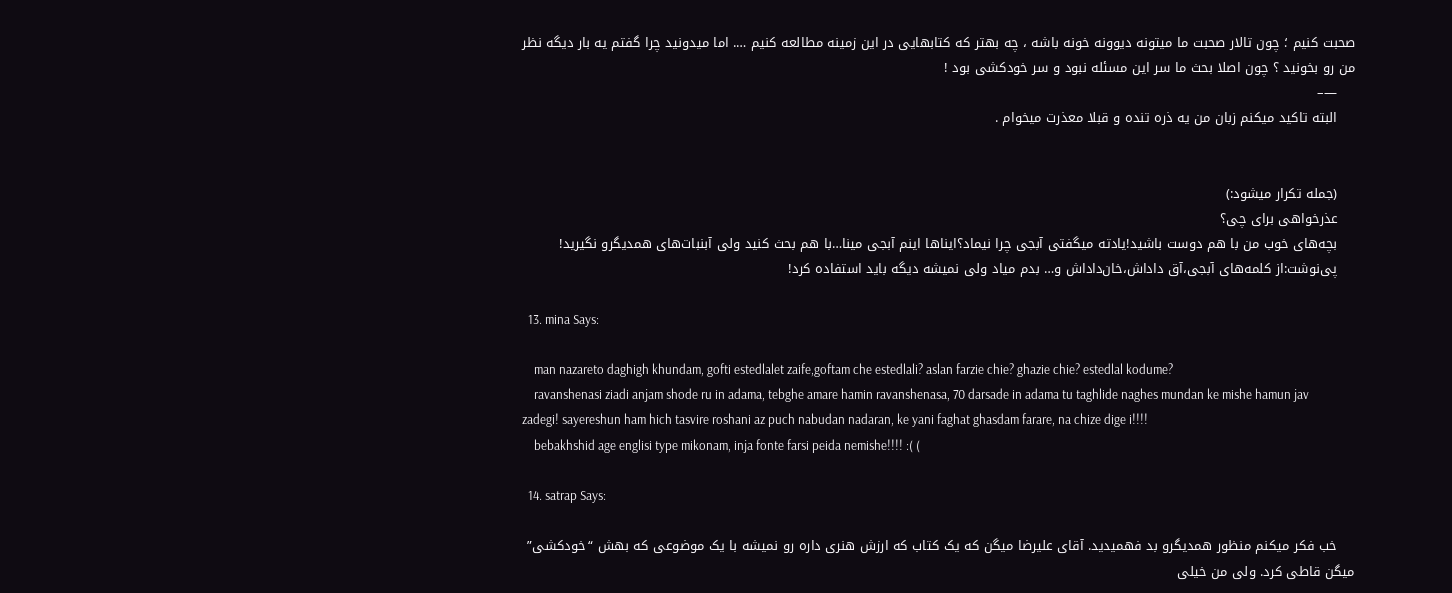صحبت کنیم ؛ چون تالار صحبت ما میتونه دیوونه خونه باشه ، چه بهتر که کتابهایی در این زمینه مطالعه کنیم …. اما میدونید چرا گفتم یه بار دیگه نظر من رو بخونید ؟ چون اصلا بحث ما سر این مسئله نبود و سر خودکشی بود !
    —–
    البته تاکید میکنم زبان من یه ذره تنده و قبلا معذرت میخوام .


    (جمله تکرار میشود:)
    عذرخواهی برای چی؟
    بچه‌های خوب من با هم دوست باشید!یادته میگفتی آبجی چرا نیماد؟ایناها اینم آبجی مینا…با هم بحث کنید ولی آبنبات‌های همدیگرو نگیرید!
    پی‌نوشت:از کلمه‌های آبجی،آق داداش،خان‌داداش و… بدم میاد ولی نمیشه دیگه باید استفاده کرد!

  13. mina Says:

    man nazareto daghigh khundam, gofti estedlalet zaife,goftam che estedlali? aslan farzie chie? ghazie chie? estedlal kodume?
    ravanshenasi ziadi anjam shode ru in adama, tebghe amare hamin ravanshenasa, 70 darsade in adama tu taghlide naghes mundan ke mishe hamun jav zadegi! sayereshun ham hich tasvire roshani az puch nabudan nadaran, ke yani faghat ghasdam farare, na chize dige i!!!!
    bebakhshid age englisi type mikonam, inja fonte farsi peida nemishe!!!! :( (

  14. satrap Says:

    خب فکر میکنم منظور همدیگرو بد فهمیدید. آقای علیرضا میگن که یک کتاب که ارزش هنری داره رو نمیشه با یک موضوعی که بهش “خودکشی” میگن قاطی کرد. ولی من خیلی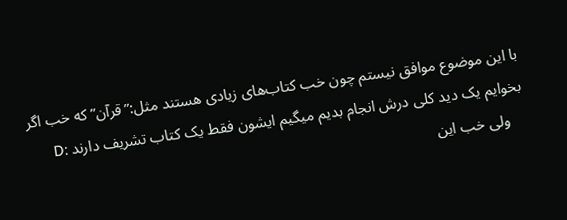با این موضوع موافق نیستم چون خب کتاب‌های زیادی هستند مثل:”قرآن” که خب اگر بخوایم یک دید کلی درش انجام بدیم میگیم ایشون فقط یک کتاب تشریف دارند :D
    ولی خب این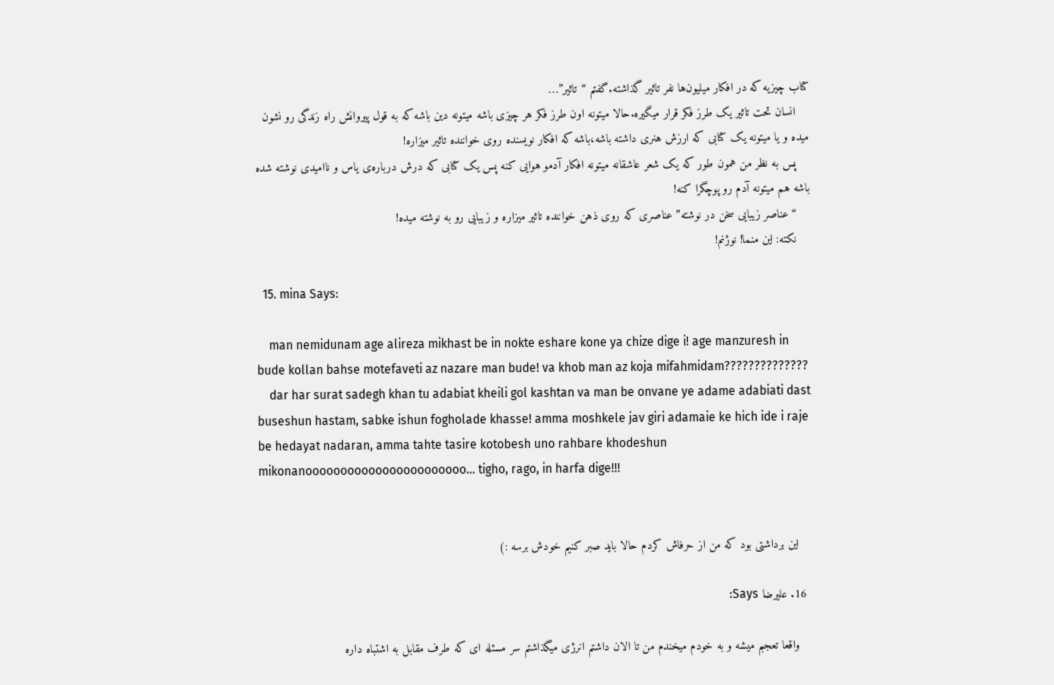کتاب چیزیه که در افکار میلیون‌ها نفر تاثیر گذاشته.گفتم “تاثیر”…
    انسان تحت تاثیر یک طرز فکر قرار میگیره.حالا میتونه اون طرز فکر هر چیزی باشه میتونه دین باشه که به قول پیروانش راه زندگی رو نشون میده و یا میتونه یک کتابی که ارزش هنری داشته باشه،باشه که افکار نویسنده روی خواننده تاثیر میزاره!
    پس به نظر من همون طور که یک شعر عاشقانه میتونه افکار آدمو هوایی کنه پس یک کتابی که درش درباره‌ی یاس و ناامیدی نوشته شده باشه هم میتونه آدم رو پوچگرا کنه!
    “عناصر زیبایی سخن در نوشته” عناصری که روی ذهن خواننده تاثیر میزاره و زیبایی رو به نوشته میده!
    نکته: این منما! نوژنم!

  15. mina Says:

    man nemidunam age alireza mikhast be in nokte eshare kone ya chize dige i! age manzuresh in bude kollan bahse motefaveti az nazare man bude! va khob man az koja mifahmidam??????????????
    dar har surat sadegh khan tu adabiat kheili gol kashtan va man be onvane ye adame adabiati dast buseshun hastam, sabke ishun fogholade khasse! amma moshkele jav giri adamaie ke hich ide i raje be hedayat nadaran, amma tahte tasire kotobesh uno rahbare khodeshun mikonanooooooooooooooooooooooo… tigho, rago, in harfa dige!!!


    این برداشتی بود که من از حرفاش کردم حالا باید صبر کنیم خودش برسه :)

  16. علیرضا Says:

    واقعا تعجبم میشه و به خودم میخندم من تا الان داشتم انرژی میگذاشتم سر مسئله ای که طرف مقابل به اشتباه داره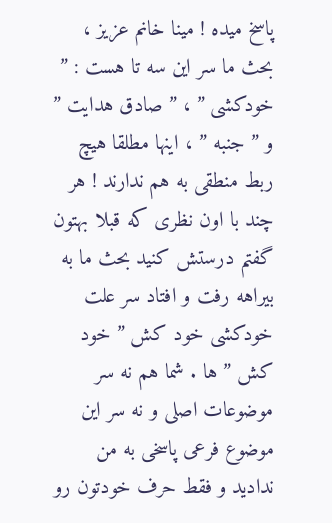پاسخ میده ! مینا خانم عزیز ، بحث ما سر این سه تا هست : ” خودکشی ” ، ” صادق هدایت ” و ” جنبه ” ، اینها مطلقا هیچ ربط منطقی به هم ندارند ! هر چند با اون نظری که قبلا بهتون گفتم درستش کنید بحث ما به بیراهه رفت و افتاد سر علت خودکشی خود کش ” خود کش ” ها . شما هم نه سر موضوعات اصلی و نه سر این موضوع فرعی پاسخی به من ندادید و فقط حرف خودتون رو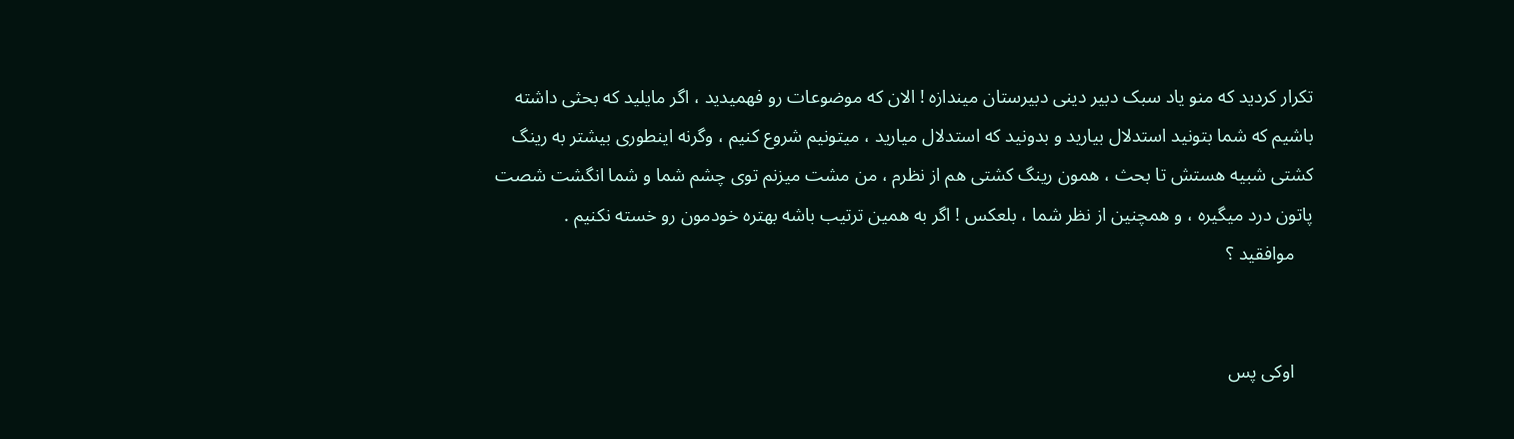تکرار کردید که منو یاد سبک دبیر دینی دبیرستان میندازه ! الان که موضوعات رو فهمیدید ، اگر مایلید که بحثی داشته باشیم که شما بتونید استدلال بیارید و بدونید که استدلال میارید ، میتونیم شروع کنیم ، وگرنه اینطوری بیشتر به رینگ کشتی شبیه هستش تا بحث ، همون رینگ کشتی هم از نظرم ، من مشت میزنم توی چشم شما و شما انگشت شصت پاتون درد میگیره ، و همچنین از نظر شما ، بلعکس ! اگر به همین ترتیب باشه بهتره خودمون رو خسته نکنیم .
    موافقید ؟


    اوکی پس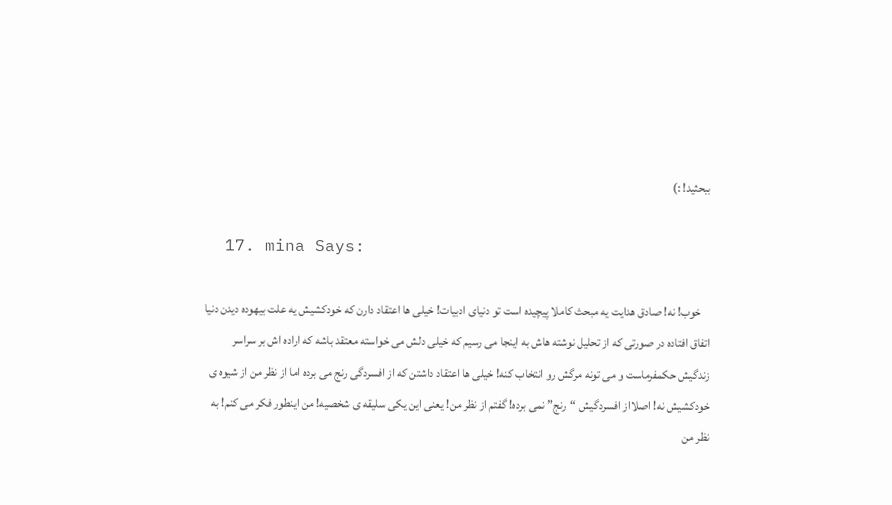ببحثید! :)

  17. mina Says:

    خوب! نه! صادق هدایت یه مبحث کاملا پیچیده است تو دنیای ادبیات! خیلی ها اعتقاد دارن که خودکشیش یه علت بیهوده دیدن دنیا اتفاق افتاده در صورتی که از تحلیل نوشته هاش به اینجا می رسیم که خیلی دلش می خواسته معتقد باشه که اراده اش بر سراسر زندگیش حکمفرماست و می تونه مرگش رو انتخاب کنه! خیلی ها اعتقاد داشتن که از افسردگی رنج می برده اما از نظر من از شیوه ی خودکشیش نه! اصلااز افسردگیش “رنج” نمی برده! گفتم از نظر من! یعنی این یکی سلیقه ی شخصیه! من اینطور فکر می کنم! به نظر من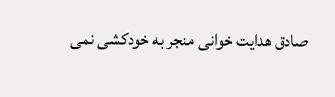صادق هدایت خوانی منجر به خودکشی نمی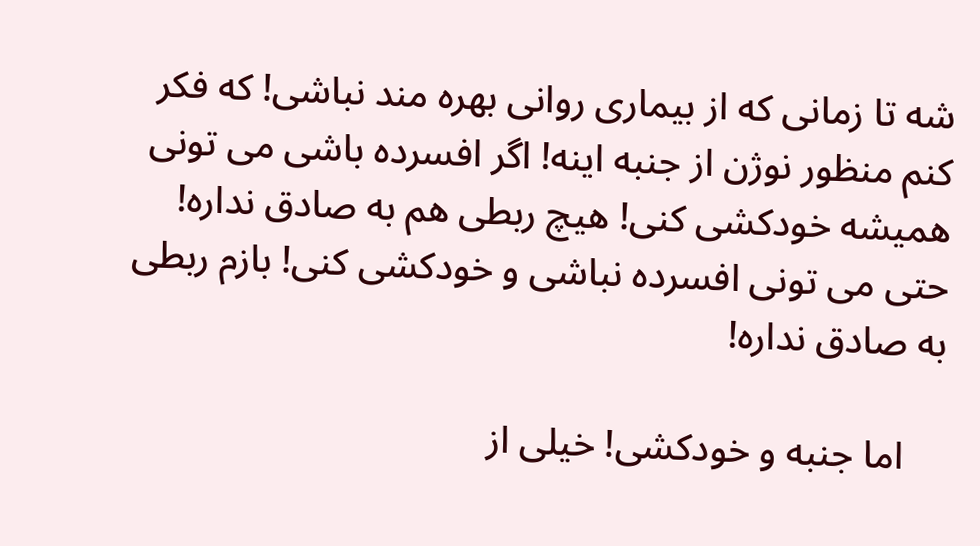شه تا زمانی که از بیماری روانی بهره مند نباشی! که فکر کنم منظور نوژن از جنبه اینه! اگر افسرده باشی می تونی همیشه خودکشی کنی! هیچ ربطی هم به صادق نداره! حتی می تونی افسرده نباشی و خودکشی کنی! بازم ربطی به صادق نداره!

    اما جنبه و خودکشی! خیلی از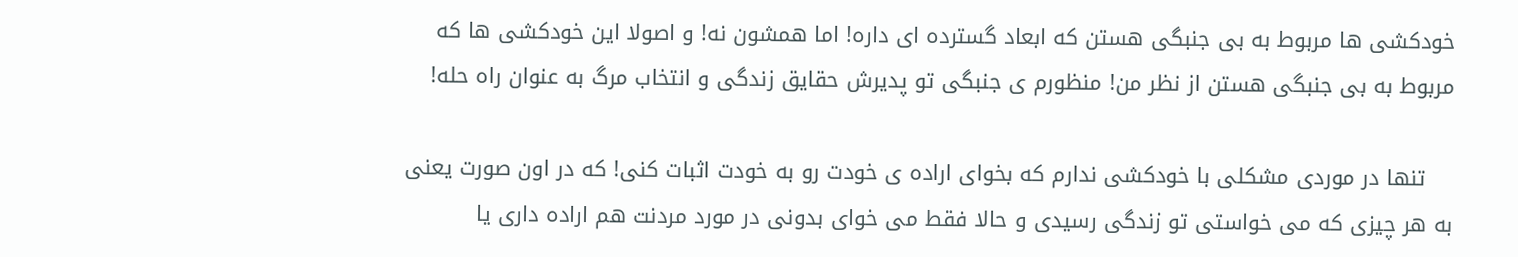خودکشی ها مربوط به بی جنبگی هستن که ابعاد گسترده ای داره! اما همشون نه! و اصولا این خودکشی ها که مربوط به بی جنبگی هستن از نظر من! منظورم ی جنبگی تو پدیرش حقایق زندگی و انتخاب مرگ به عنوان راه حله!

    تنها در موردی مشکلی با خودکشی ندارم که بخوای اراده ی خودت رو به خودت اثبات کنی! که در اون صورت یعنی به هر چیزی که می خواستی تو زندگی رسیدی و حالا فقط می خوای بدونی در مورد مردنت هم اراده داری یا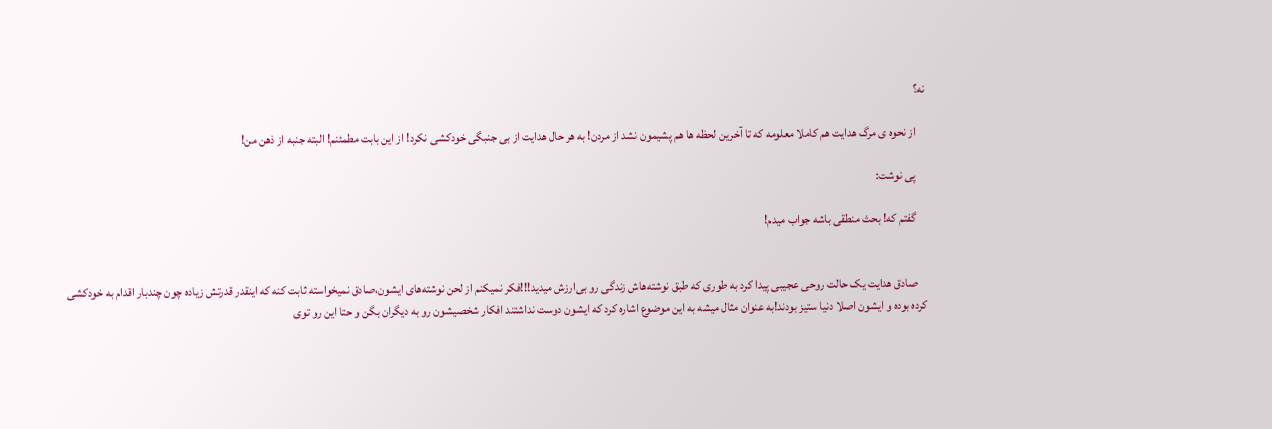نه؟

    از نحوه ی مرگ هدایت هم کاملا معلومه که تا آخرین لحظه ها هم پشیمون نشد از مردن! به هر حال هدایت از بی جنبگی خودکشی نکرد! از این بابت مطمئنم! البته جنبه از ذهن من!

    پی نوشت:

    گفتم که! بحث منطقی باشه جواب میدم!


    صادق هدایت یک حالت روحی عجیبی پیدا کرد به طوری که طبق نوشته‌هاش زندگی رو بی‌ارزش میدید!!!فکر نمیکنم از لحن نوشته‌های ایشون،صادق نمیخواسته ثابت کنه که اینقدر قدرتش زیاده چون چندبار اقدام به خودکشی کرده بوده و ایشون اصلا دنیا ستیز بودند!به عنوان مثال میشه به این موضوع اشاره کرد که ایشون دوست نداشتند افکار شخصیشون رو به دیگران بگن و حتا این رو توی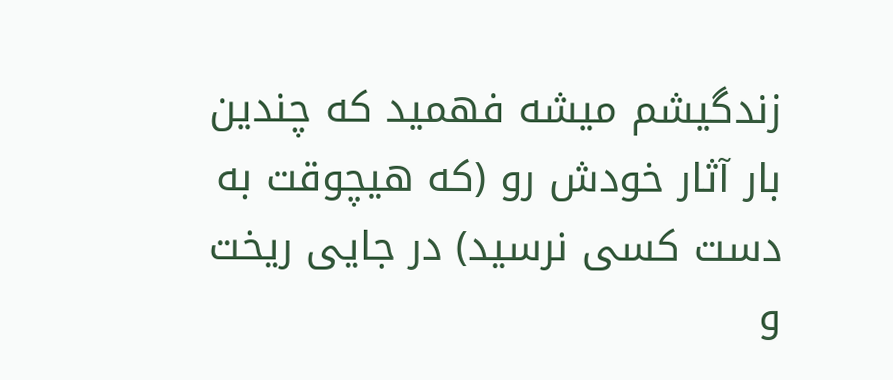زندگیشم میشه فهمید که چندین بار آثار خودش رو (که هیچوقت به دست کسی نرسید) در جایی ریخت و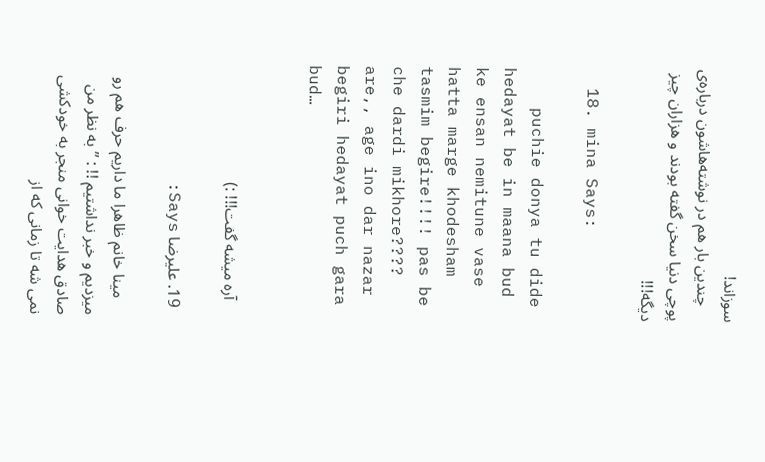سوزاند!
    چندین بار هم در نوشته‌هاشون درباره‌ی پوچی دنیا سخن گفته بودند و هزاران چیز دیگه!!!

  18. mina Says:

    puchie donya tu dide hedayat be in maana bud ke ensan nemitune vase hatta marge khodesham tasmim begire!!!! pas be che dardi mikhore???? are,, age ino dar nazar begiri hedayat puch gara bud…


    آره میشه گفت!!! :)

  19. علیرضا Says:

    مینا خانم ظاهرا ما داریم حرف هم رو میزدیم و خبر نداشتیم !! : ” به نظر من صادق هدایت خوانی منجر به خودکشی نمی شه تا زمانی که از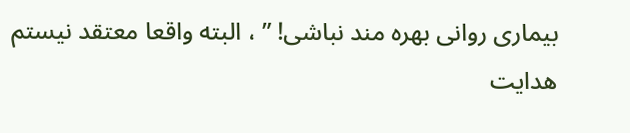بیماری روانی بهره مند نباشی! ” ، البته واقعا معتقد نیستم هدایت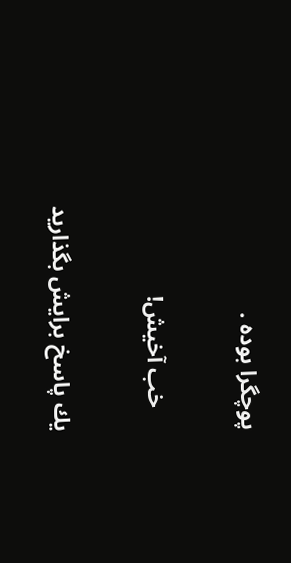پوچگرا بوده .


    خب آخیش!


يك پاسخ برايش بگذاريد